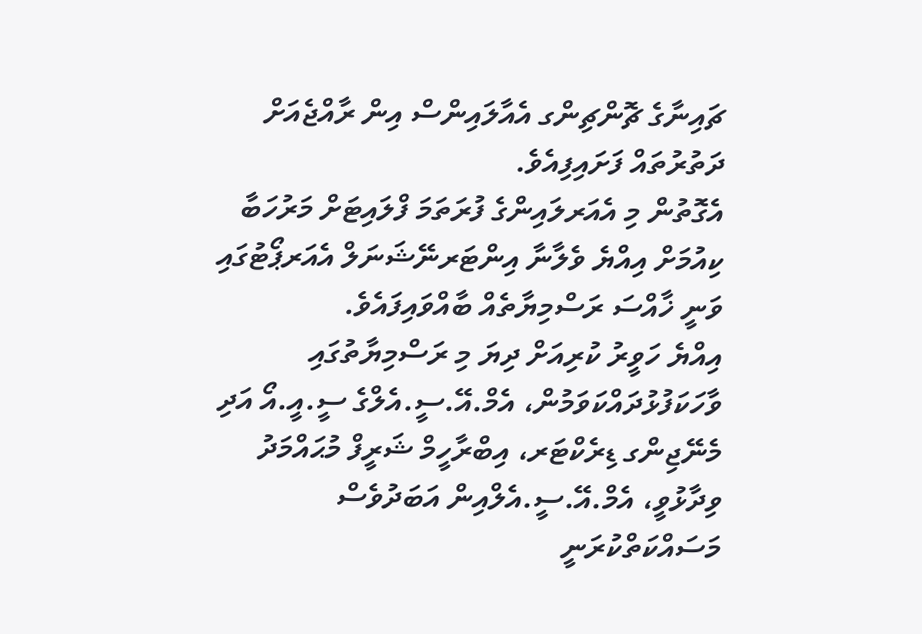ޗައިނާގެ ޗޮންޗިންގ އެއާލައިންސް އިން ރާއްޖެއަށް ދަތުރުތައް ފަށައިފިއެވެ.
އެގޮތުން މި އެއަރލައިންގެ ފުރަތަމަ ފްލައިޓަށް މަރުހަބާ ކިއުމަށް އިއްޔެ ވެލާނާ އިންޓަރނޭޝަނަލް އެއަރޕޯޓުގައި ވަނީ ޚާއްސަ ރަސްމިޔާތެއް ބާއްވައިފައެވެ.
އިއްޔެ ހަވީރު ކުރިއަށް ދިޔަ މި ރަސްމިޔާތުގައި ވާހަކަފުޅުދައްކަވަމުން، އެމް.އޭ.ސީ.އެލްގެ ސީ.އީ.އޯ އަދި މެނޭޖިންގ ޑިރެކްޓަރ، އިބްރާހީމް ޝަރީފް މުޙައްމަދު ވިދާޅުވީ، އެމް.އޭ.ސީ.އެލްއިން އަބަދުވެސް މަސައްކަތްކުރަނީ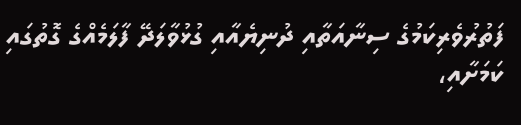ފަތުރުވެރިކަމުގެ ސިނާއަތާއި ދުނިޔެއާއި ގުޅުވާލަދޭ ފާލަމެއްގެ ގޮތުގައި ކަމަށާއި،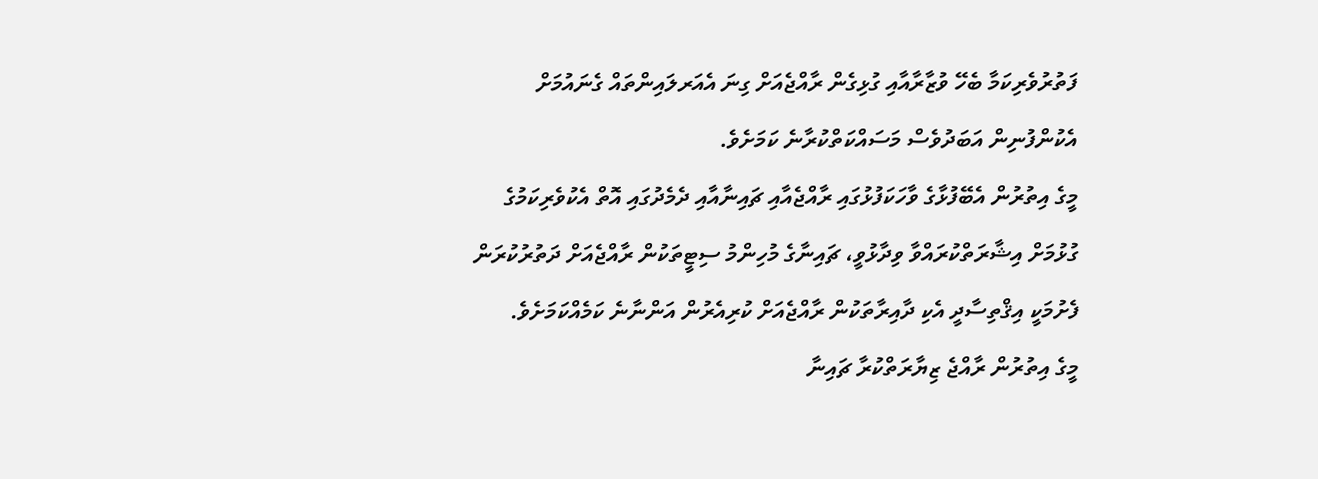ފަތުރުވެރިކަމާ ބެހޭ ވުޒާރާއާއި ގުޅިގެން ރާއްޖެއަށް ގިނަ އެއަރލައިންތައް ގެނައުމަށް އެކުންފުނިން އަބަދުވެސް މަސައްކަތްކުރާނެ ކަމަށެވެ.
މީގެ އިތުރުން އެބޭފުޅާގެ ވާހަކަފުޅުގައި ރާއްޖެއާއި ޗައިނާއާއި ދެމެދުގައި އޮތް އެކުވެރިކަމުގެ ގުޅުމަށް އިޝާރަތްކުރައްވާ ވިދާޅުވީ، ޗައިނާގެ މުހިންމު ސިޓީތަކުން ރާއްޖެއަށް ދަތުރުކުރަން ފެށުމަކީ އިޤްތިސާދީ އެކި ދާއިރާތަކުން ރާއްޖެއަށް ކުރިއެރުން އަންނާނެ ކަމެއްކަމަށެވެ.
މީގެ އިތުރުން ރާއްޖެ ޒިޔާރަތްކުރާ ޗައިނާ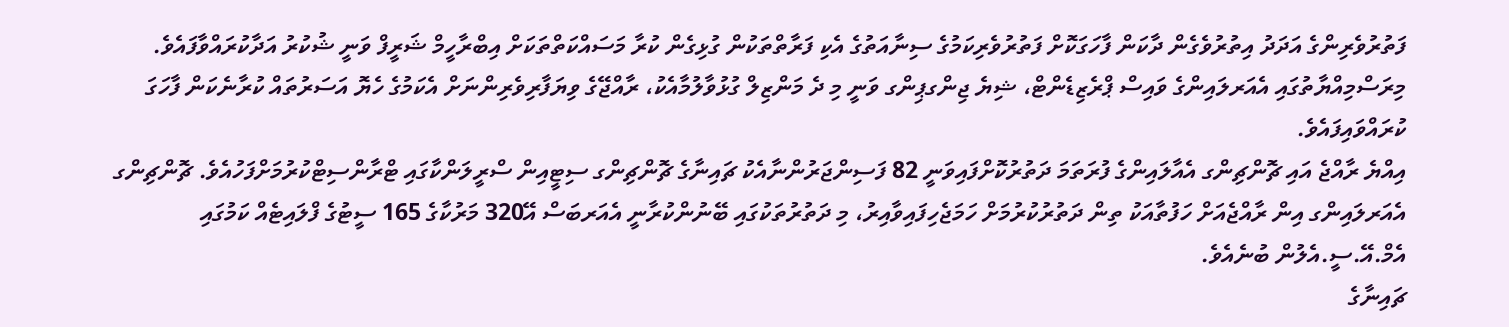ފަތުރުވެރިންގެ އަދަދު އިތުރުވެގެން ދާކަން ފާހަގަކޮށް ފަތުރުވެރިކަމުގެ ސިނާއަތުގެ އެކި ފަރާތްތަކުން ގުޅިގެން ކުރާ މަސައްކަތްތަކަށް އިބްރާހީމް ޝަރީފް ވަނީ ޝުކުރު އަދާކުރައްވާފައެވެ.
މިރަސްމިއްޔާތުގައި އެއަރލައިންގެ ވައިސް ޕްރެޒިޑެންޓް، ޝިޔެ ޖިންގޕިންގ ވަނީ މި ދެ މަންޒިލް ގުޅުވާލުމާއެކު، ރާއްޖޭގެ ވިޔަފާރިވެރިންނަށް އެކަމުގެ ހެޔޮ އަސަރުތައް ކުރާނެކަން ފާހަގަ ކުރައްވައިފައެވެ.
އިއްޔެ ރާއްޖެ އައި ޗޮންޗިންގ އެއާލައިންގެ ފުރަތަމަ ދަތުރުކޮށްފައިވަނީ 82 ފަސިންޖަރުންނާއެކު ޗައިނާގެ ޗޮންޗިންގ ސިޓީއިން ސްރީލަންކާގައި ޓްރާންސިޓްކުރުމަށްފަހުއެވެ. ޗޮންޗިންގ އެއަރލައިންގ އިން ރާއްޖެއަށް ހަފުތާއަކު ތިން ދަތުރުކުރުމަށް ހަމަޖެހިފައިވާއިރު، މި ދަތުރުތަކުގައި ބޭނުންކުރާނީ އެއަރބަސް އޭ320 މަރުކާގެ 165 ސީޓުގެ ފްލައިޓެއް ކަމުގައި އެމް.އޭ.ސީ.އެލުން ބުނެއެވެ.
ޗައިނާގެ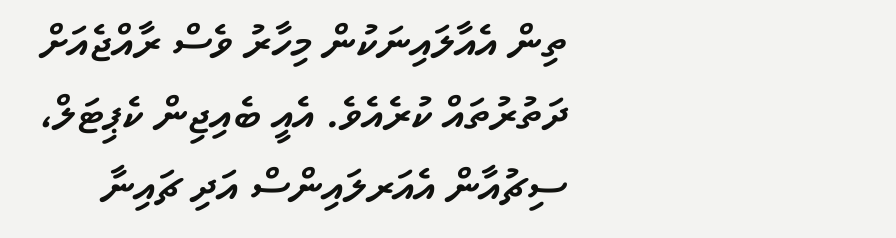ތިން އެއާލައިނަކުން މިހާރު ވެސް ރާއްޖެއަށް ދަތުރުތައް ކުރެއެވެ. އެއީ ބެއިޖިން ކެޕިޓަލް، ސިޗުއާން އެއަރލައިންސް އަދި ޗައިނާ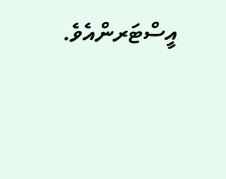އީސްޓަރންއެވެ.